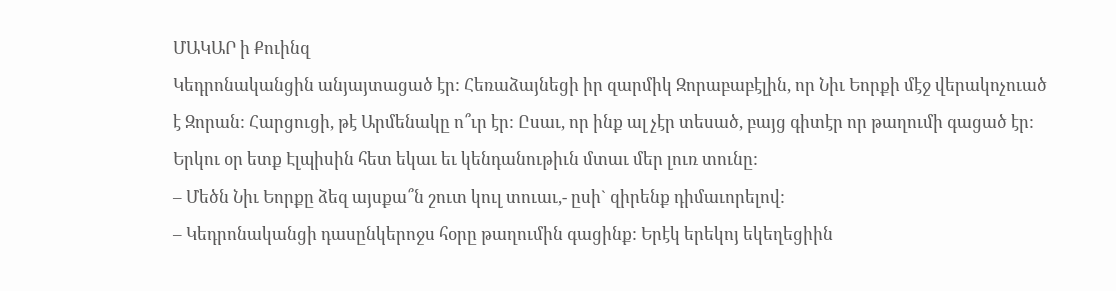ՄԱԿԱՐ ի Քուինզ
Կեդրոնականցին անյայտացած էր: Հեռաձայնեցի իր զարմիկ Զորաբաբէլին, որ Նիւ Եորքի մէջ վերակոչուած է Զորան: Հարցուցի, թէ Արմենակը ո՞ւր էր: Ըսաւ, որ ինք ալ չէր տեսած, բայց գիտէր որ թաղումի գացած էր:
Երկու օր ետք Էլպիսին հետ եկաւ եւ կենդանութիւն մտաւ մեր լուռ տունը:
– Մեծն Նիւ Եորքը ձեզ այսքա՞ն շուտ կուլ տուաւ,- ըսի` զիրենք դիմաւորելով:
– Կեդրոնականցի դասընկերոջս հօրը թաղումին գացինք: Երէկ երեկոյ եկեղեցիին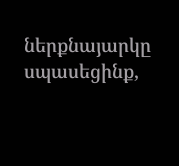ներքնայարկը սպասեցինք,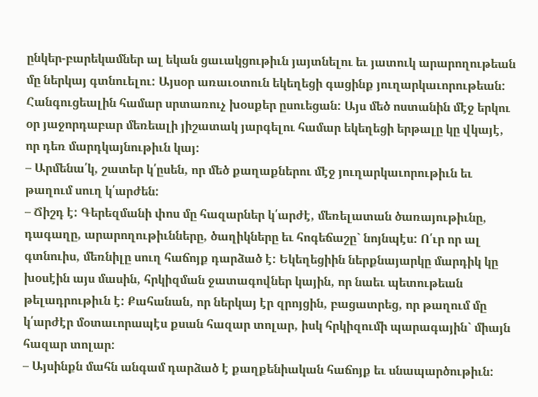ընկեր-բարեկամներ ալ եկան ցաւակցութիւն յայտնելու եւ յատուկ արարողութեան մը ներկայ գտնուելու: Այսօր առաւօտուն եկեղեցի գացինք յուղարկաւորութեան: Հանգուցեալին համար սրտառուչ խօսքեր ըսուեցան: Այս մեծ ոստանին մէջ երկու օր յաջորդաբար մեռեալի յիշատակ յարգելու համար եկեղեցի երթալը կը վկայէ, որ դեռ մարդկայնութիւն կայ:
– Արմենա՛կ, շատեր կ՛ըսեն, որ մեծ քաղաքներու մէջ յուղարկաւորութիւն եւ թաղում սուղ կ՛արժեն:
– Ճիշդ է: Գերեզմանի փոս մը հազարներ կ՛արժէ, մեռելատան ծառայութիւնը, դագաղը, արարողութիւնները, ծաղիկները եւ հոգեճաշը` նոյնպէս: Ո՛ւր որ ալ գտնուիս, մեռնիլը սուղ հաճոյք դարձած է: Եկեղեցիին ներքնայարկը մարդիկ կը խօսէին այս մասին, հրկիզման ջատագովներ կային, որ նաեւ պետութեան թելադրութիւն է: Քահանան, որ ներկայ էր զրոյցին, բացատրեց, որ թաղում մը կ՛արժէր մօտաւորապէս քսան հազար տոլար, իսկ հրկիզումի պարագային` միայն հազար տոլար:
– Այսինքն մահն անգամ դարձած է քաղքենիական հաճոյք եւ սնապարծութիւն: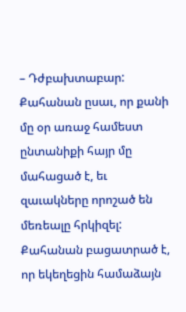– Դժբախտաբար: Քահանան ըսաւ, որ քանի մը օր առաջ համեստ ընտանիքի հայր մը մահացած է, եւ զաւակները որոշած են մեռեալը հրկիզել: Քահանան բացատրած է, որ եկեղեցին համաձայն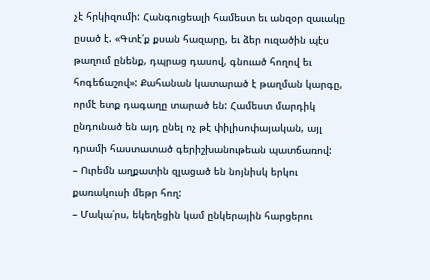չէ հրկիզումի: Հանգուցեալի համեստ եւ անզօր զաւակը ըսած է. «Գտէ՛ք քսան հազարը, եւ ձեր ուզածին պէս թաղում ընենք, դպրաց դասով, գնուած հողով եւ հոգեճաշով»: Քահանան կատարած է թաղման կարգը, որմէ ետք դագաղը տարած են: Համեստ մարդիկ ընդունած են այդ ընել ոչ թէ փիլիսոփայական, այլ դրամի հաստատած գերիշխանութեան պատճառով:
– Ուրեմն աղքատին զլացած են նոյնիսկ երկու քառակուսի մեթր հող:
– Մակա՛րս, եկեղեցին կամ ընկերային հարցերու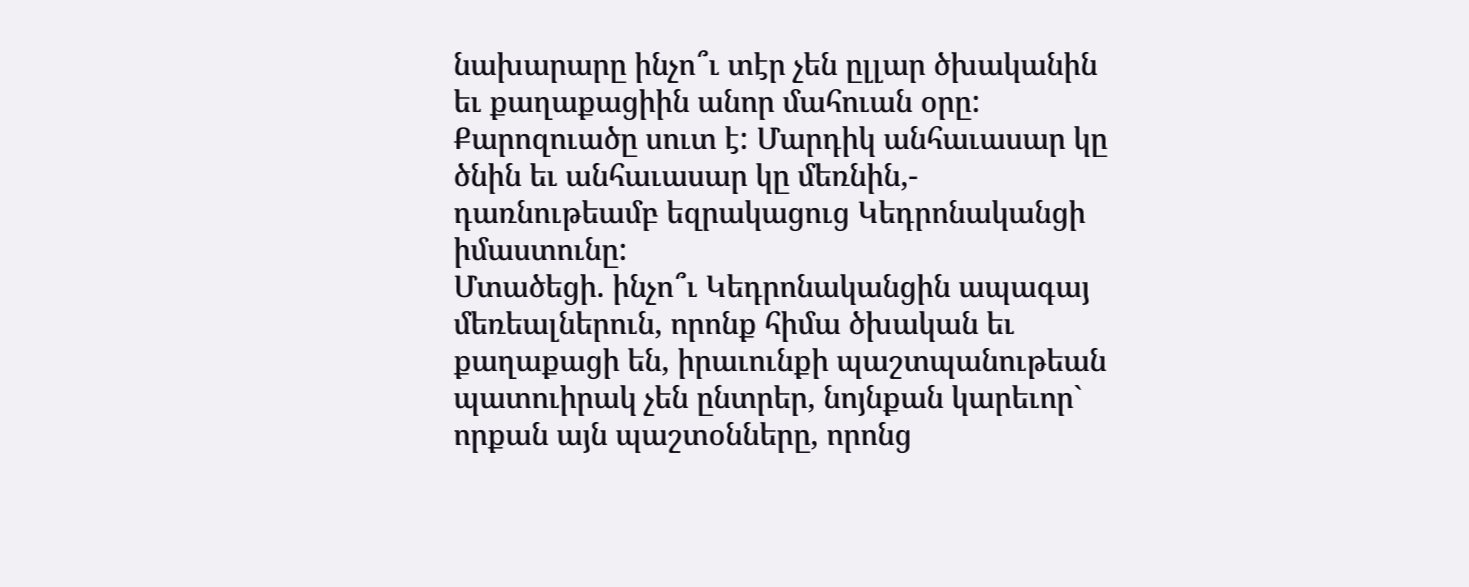նախարարը ինչո՞ւ տէր չեն ըլլար ծխականին եւ քաղաքացիին անոր մահուան օրը: Քարոզուածը սուտ է: Մարդիկ անհաւասար կը ծնին եւ անհաւասար կը մեռնին,- դառնութեամբ եզրակացուց Կեդրոնականցի իմաստունը:
Մտածեցի. ինչո՞ւ Կեդրոնականցին ապագայ մեռեալներուն, որոնք հիմա ծխական եւ քաղաքացի են, իրաւունքի պաշտպանութեան պատուիրակ չեն ընտրեր, նոյնքան կարեւոր` որքան այն պաշտօնները, որոնց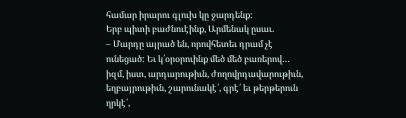համար իրարու գլուխ կը ջարդենք:
Երբ պիտի բաժնուէինք, Արմենակ ըսաւ.
– Մարդը այրած են, որովհետեւ դրամ չէ ունեցած: Եւ կ՛օրօրուինք մեծ մեծ բառերով… իզմ, իստ, արդարութիւն, ժողովրդավարութիւն, եղբայրութիւն, շարունակէ՛, գրէ՛ եւ թերթերուն ղրկէ՛,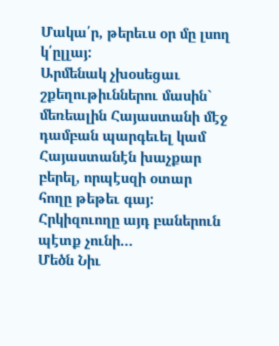Մակա՛ր, թերեւս օր մը լսող կ՛ըլլայ:
Արմենակ չխօսեցաւ շքեղութիւններու մասին` մեռեալին Հայաստանի մէջ դամբան պարգեւել կամ Հայաստանէն խաչքար բերել, որպէսզի օտար հողը թեթեւ գայ: Հրկիզուողը այդ բաներուն պէտք չունի…
Մեծն Նիւ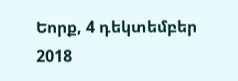Եորք, 4 դեկտեմբեր 2018